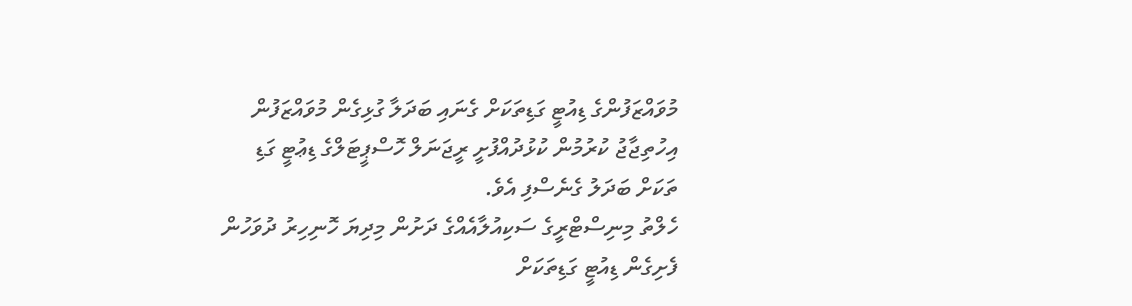މުވައްޒަފުންގެ ޑިއުޓީ ގަޑިތަކަށް ގެނައި ބަދަލާ ގުޅިގެން މުވައްޒަފުން އިހުތިޖާޖު ކުރުމުން ކުޅުދުއްފުށީ ރީޖަނަލް ހޮސްޕީޓަލްގެ ޑިޢުޓީ ގަޑި ތަކަށް ބަދަލު ގެނެސްފި އެވެ.
ހެލްތު މިނިސްޓްރީގެ ސަކިއުލާއެއްގެ ދަށުން މިދިޔަ ހޮނިހިރު ދުވަހުން ފެށިގެން ޑިއުޓީ ގަޑިތަކަށް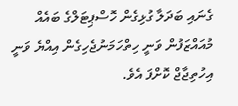ގެނައި ބަދަލާ ގުޅިގެން ހޮސްޕިޓަލްގެ ބައެއް މުއައްޒަފުން ވަނީ ހިތްހަމަނުޖެހިގެން އިއްޔެ ވަނީ އިހުތިޖާޖް ކޮށްފަ އެވެ.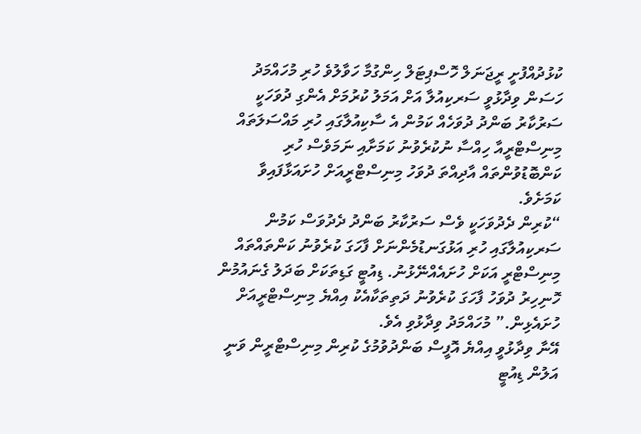ކުޅުދުއްފުށީ ރީޖަނަލް ހޮސްޕިޓަލް ހިންގުމާ ހަވާލުވެ ހުރި މުހައްމަދު ހަސަން ވިދާޅުވީ ސަރކިއުލާ އަށް އަމަލު ކުރުމަށް އެންގި ދުވަހަކީ ސަރުކާރު ބަންދު ދުވަހެއް ކަމުން އެ ސާކިއުލާގައި ހުރި މައްސަލަތައް މިނިސްޓްރީއާ ހިއްސާ ނުކުރެވުނު ކަމަށާއި ނަމަވެސް ހުރި ކަންބޮޑުވުންތައް އާދިއްތަ ދުވަހު މިނިސްޓްރީއަށް ހުށައަޅާފައިވާ ކަމަށެވެ.
“ކުރިން ދެދުވަހަކީ ވެސް ސަރުކާރު ބަންދު ދެދުވަސް ކަމުން ސަރކިއުލާގައި ހުރި އަޅުގަނޑުމެންނަށް ފާހަގަ ކުރެވުނު ކަންތައްތައް މިނިސްޓްރީ އަކަށް ހުށައެއްނޭޅުނު. ޑިއުޓީ ގަޑިތަކަށް ބަދަލު ގެނައުމުން ހޮނިހިރު ދުވަހު ފާހަގަ ކުރެވުނު ދަތިތަކާއެކު އިއްޔެ މިނިސްޓްރީއަށް ހުށައެޅިން.” މުހައްމަދު ވިދާޅުވި އެވެ.
އޭނާ ވިދާޅުވީ އިއްޔެ އޮފީސް ބަންދުވުމުގެ ކުރިން މިނިސްޓްރީން ވަނީ އަލުން ޑިއުޓީ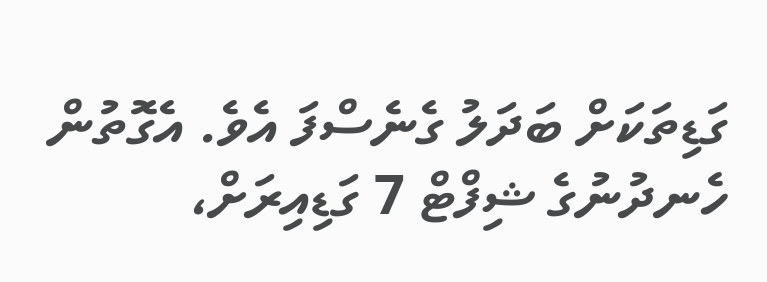ގަޑިތަކަށް ބަދަލު ގެނެސްފަ އެވެ. އެގޮތުން ހެނދުނުގެ ޝިފްޓް 7 ގަޑިއިރަށް،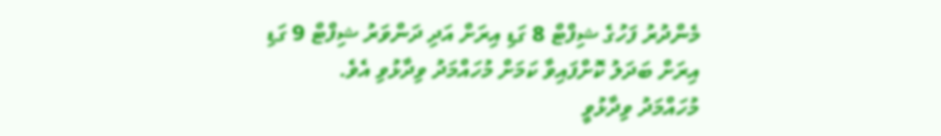މެންދުރު ފަހުގެ ޝިފްޓް 8 ގަޑި އިރަށް އަދި ދަންވަރު ޝިފްޓް 9 ގަޑި އިރަށް ބަދަލު ކޮށްފައިވާ ކަމަށް މުހައްމަދު ވިދާޅުވި އެވެ.
މުހައްމަދު ވިދާޅުވީ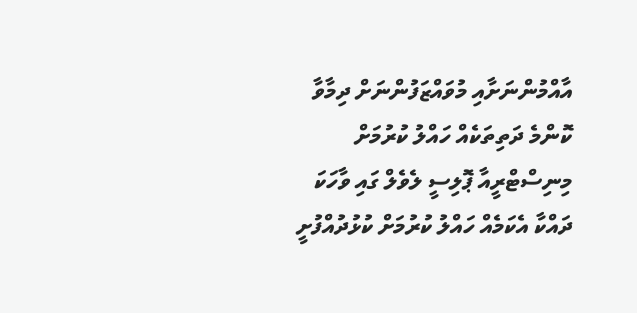އާއްމުންނަށާއި މުވައްޒަފުންނަށް ދިމާވާ ކޮންމެ ދަތިތަކެއް ހައްލު ކުރުމަށް މިނިސްޓްރީއާ ޕޮލިސީ ލެވެލް ގައި ވާހަކަ ދައްކާ އެކަމެއް ހައްލު ކުރުމަށް ކުޅުދުއްފުށީ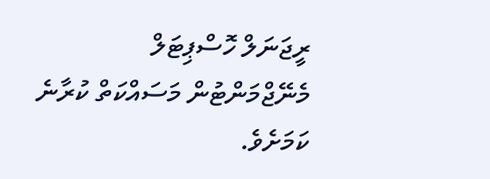ރީޖަނަލް ހޮސްޕިޓަލް މެނޭޖްމަންޓުން މަސައްކަތް ކުރާނެ ކަމަށެވެ.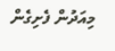މިއަދުން ފެށިގެން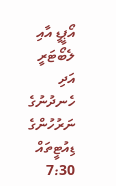އޯޕީޑީ އާއި ލެބޯޓަރީ އަދި ހެނދުނުގެ ނަރުހުންގެ ޑިއުޓީތައް 7:30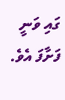ގައި ވަނީ ފަށާފަ އެވެ.